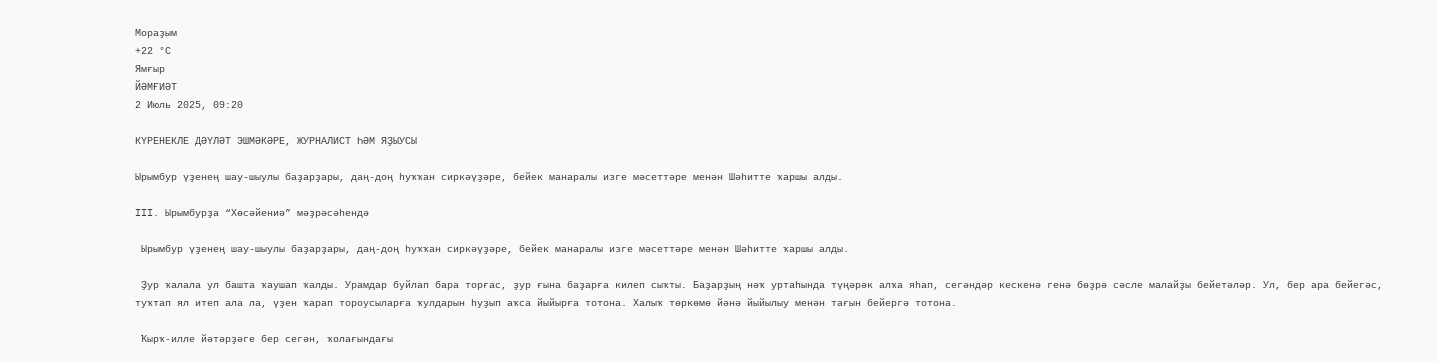Мораҙым
+22 °С
Ямғыр
ЙӘМҒИӘТ
2 Июль 2025, 09:20

КҮРЕНЕКЛЕ ДӘҮЛӘТ ЭШМӘКӘРЕ, ЖУРНАЛИСТ ҺӘМ ЯҘЫУСЫ

Ырымбур үҙенең шау-шыулы баҙарҙары, даң-доң һуҡҡан сиркәүҙәре, бейек манаралы изге мәсеттәре менән Шәһитте ҡаршы алды.

III. Ырымбурҙа “Хөсәйениә” мәҙрәсәһендә

 Ырымбур үҙенең шау-шыулы баҙарҙары, даң-доң һуҡҡан сиркәүҙәре, бейек манаралы изге мәсеттәре менән Шәһитте ҡаршы алды.

 Ҙур ҡалала ул башта ҡаушап ҡалды. Урамдар буйлап бара торғас, ҙур ғына баҙарға килеп сыҡты. Баҙарҙың нәҡ уртаһында түңәрәк алҡа яһап, сегәндәр кескенә генә бөҙрә сәсле малайҙы бейетәләр. Ул, бер ара бейегәс, туҡтап ял итеп ала ла, үҙен ҡарап тороусыларға ҡулдарын һуҙып аҡса йыйырға тотона. Халыҡ төркөмө йәнә йыйылыу менән тағын бейергә тотона.

 Ҡырҡ-илле йәтәрҙәге бер сегән, ҡолағындағы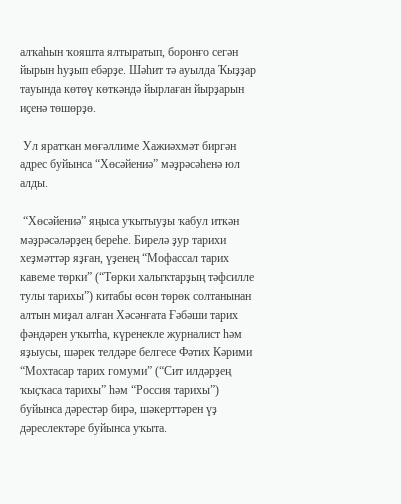алҡаһын ҡояшта ялтыратып, боронғо сегән йырын һуҙып ебәрҙе. Шәһит тә ауылда Ҡыҙҙар тауында көтөү көткәндә йырлаған йырҙарын иҫенә төшөрҙө.

 Ул яратҡан мөғәллиме Хажиәхмәт биргән адрес буйынса “Хөсәйениә” мәҙрәсәһенә юл алды.

 “Хөсәйениә” яңыса уҡытыуҙы ҡабул иткән мәҙрәсәләрҙең береһе. Бирелә ҙур тарихи хеҙмәттәр яҙған, үҙенең “Мофассал тарих кавеме төрки” (“Төрки халыҡтарҙың тәфсилле тулы тарихы”) китабы өсөн төрөк солтанынан алтын миҙал алған Хәсәнғата Ғәбәши тарих фәндәрен уҡытһа, күренекле журналист һәм яҙыусы, шәрек телдәре белгесе Фәтих Кәрими “Мохтасар тарих гомуми” (“Сит илдәрҙең ҡыҫҡаса тарихы” һәм “Россия тарихы”) буйынса дәрестәр бирә, шәкерттәрен үҙ дәреслектәре буйынса уҡыта.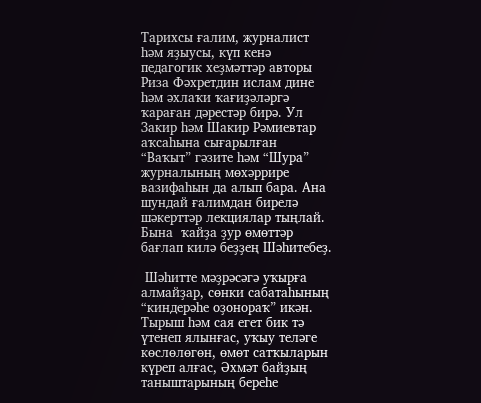Тарихсы ғалим, журналист һәм яҙыусы, күп кенә педагогик хеҙмәттәр авторы Риза Фәхретдин ислам дине һәм әхлаҡи ҡағиҙәләргә ҡараған дәрестәр бирә. Ул Закир һәм Шакир Рәмиевтар аҡсаһына сығарылған  “Ваҡыт” гәзите һәм “Шура”  журналының мөхәррире вазифаһын да алып бара. Ана шундай ғалимдан бирелә шәкерттәр лекциялар тыңлай. Бына  ҡайҙа ҙур өмөттәр бағлап килә беҙҙең Шәһитебеҙ.

 Шәһитте мәҙрәсәгә уҡырға алмайҙар, сөнки сабатаһының “киндерәһе оҙонораҡ” икән. Тырыш һәм сая егет бик тә үтенеп ялынғас, уҡыу теләге көслөлөгөн, өмөт сатҡыларын күреп алғас, Әхмәт байҙың таныштарының береһе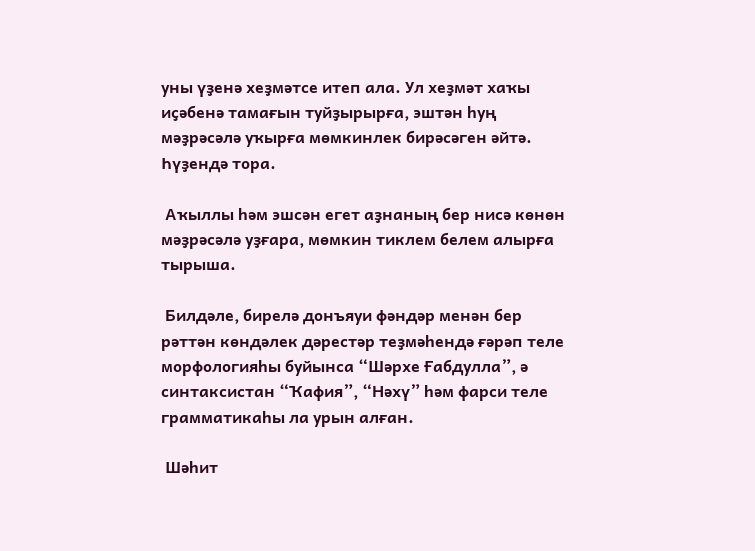уны үҙенә хеҙмәтсе итеп ала. Ул хеҙмәт хаҡы иҫәбенә тамағын туйҙырырға, эштән һуң мәҙрәсәлә уҡырға мөмкинлек бирәсәген әйтә. Һүҙендә тора.

 Аҡыллы һәм эшсән егет аҙнаның бер нисә көнөн мәҙрәсәлә уҙғара, мөмкин тиклем белем алырға тырыша.

 Билдәле, бирелә донъяуи фәндәр менән бер рәттән көндәлек дәрестәр теҙмәһендә ғәрәп теле морфологияһы буйынса “Шәрхе Ғабдулла”, ә синтаксистан “Ҡафия”, “Нәхү” һәм фарси теле грамматикаһы ла урын алған.

 Шәһит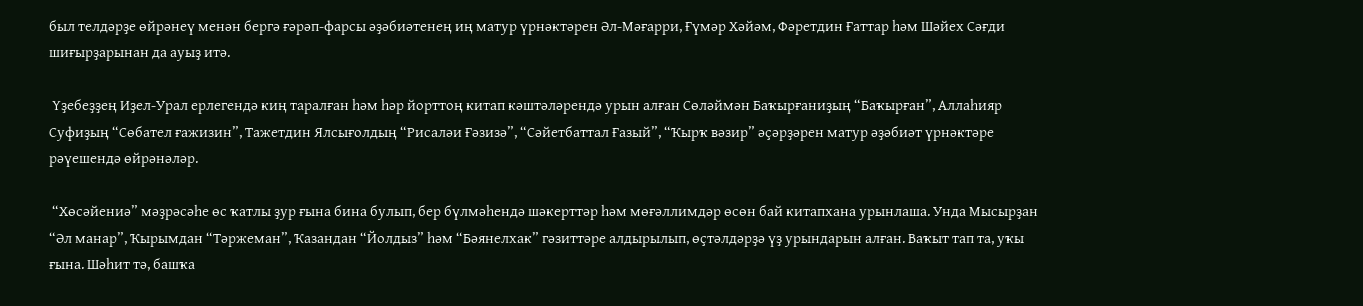был телдәрҙе өйрәнеү менән бергә ғәрәп-фарсы әҙәбиәтенең иң матур үрнәктәрен Әл-Мәғарри, Ғүмәр Хәйәм, Фәретдин Ғаттар һәм Шәйех Сәғди шиғырҙарынан да ауыҙ итә.

 Үҙебеҙҙең Иҙел-Урал ерлегендә киң таралған һәм һәр йорттоң китап кәштәләрендә урын алған Сөләймән Баҡырғаниҙың “Баҡырған”, Аллаһияр Суфиҙың “Сөбател ғажизин”, Тажетдин Ялсығолдың “Рисаләи Ғәзизә”, “Сәйетбаттал Ғазый”, “Ҡырҡ вәзир” әҫәрҙәрен матур әҙәбиәт үрнәктәре рәүешендә өйрәнәләр.

 “Хөсәйениә” мәҙрәсәһе өс ҡатлы ҙур ғына бина булып, бер бүлмәһендә шәкерттәр һәм мөғәллимдәр өсөн бай китапхана урынлаша. Унда Мысырҙан “Әл манар”, Ҡырымдан “Тәржеман”, Ҡазандан “Йолдыз” һәм “Бәянелхак” гәзиттәре алдырылып, өҫтәлдәрҙә үҙ урындарын алған. Ваҡыт тап та, уҡы ғына. Шәһит тә, башҡа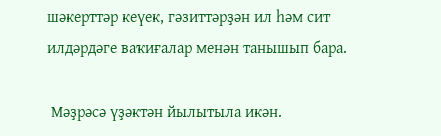шәкерттәр кеүек, гәзиттәрҙән ил һәм сит илдәрдәге ваҡиғалар менән танышып бара.

 Мәҙрәсә үҙәктән йылытыла икән.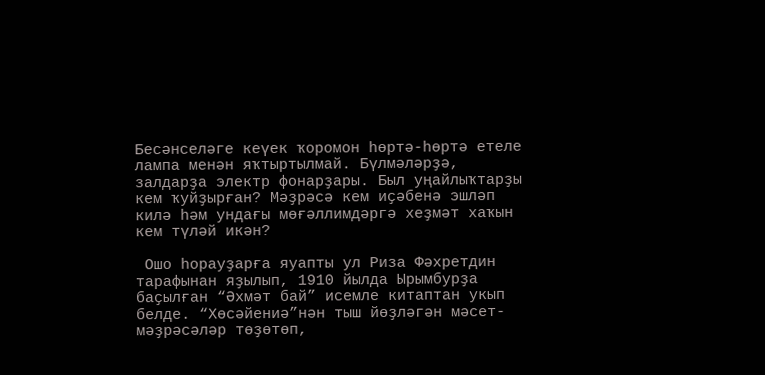Бесәнселәге кеүек ҡоромон һөртә-һөртә етеле лампа менән яҡтыртылмай. Бүлмәләрҙә, залдарҙа электр фонарҙары. Был уңайлыҡтарҙы кем ҡуйҙырған? Мәҙрәсә кем иҫәбенә эшләп килә һәм ундағы мөғәллимдәргә хеҙмәт хаҡын кем түләй икән?

 Ошо һорауҙарға яуапты ул Риза Фәхретдин тарафынан яҙылып, 1910 йылда Ырымбурҙа баҫылған “Әхмәт бай” исемле китаптан укып белде. “Хөсәйениә”нән тыш йөҙләгән мәсет-мәҙрәсәләр төҙөтөп,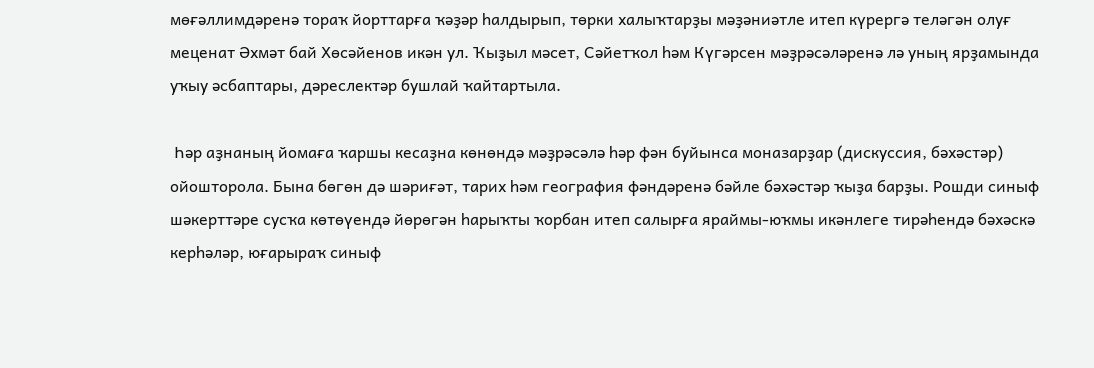мөғәллимдәренә тораҡ йорттарға ҡәҙәр һалдырып, төрки халыҡтарҙы мәҙәниәтле итеп күрергә теләгән олуғ меценат Әхмәт бай Хөсәйенов икән ул. Ҡыҙыл мәсет, Сәйетҡол һәм Күгәрсен мәҙрәсәләренә лә уның ярҙамында уҡыу әсбаптары, дәреслектәр бушлай ҡайтартыла.

 Һәр аҙнаның йомаға ҡаршы кесаҙна көнөндә мәҙрәсәлә һәр фән буйынса моназарҙар (дискуссия, бәхәстәр) ойошторола. Бына бөгөн дә шәриғәт, тарих һәм география фәндәренә бәйле бәхәстәр ҡыҙа барҙы. Рошди синыф шәкерттәре сусҡа көтөүендә йөрөгән һарыҡты ҡорбан итеп салырға яраймы-юҡмы икәнлеге тирәһендә бәхәскә керһәләр, юғарыраҡ синыф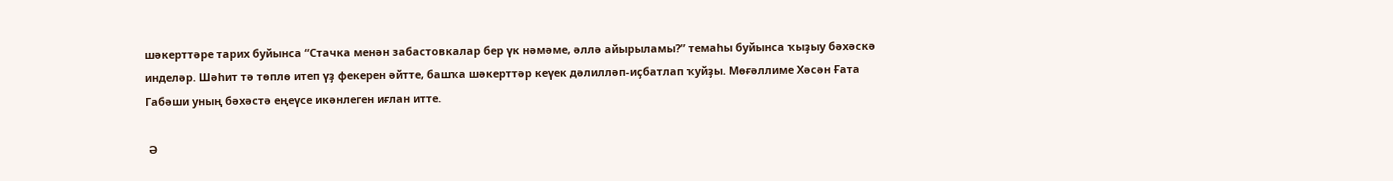шәкерттәре тарих буйынса “Стачка менән забастовкалар бер үк нәмәме, әллә айырыламы?” темаһы буйынса ҡыҙыу бәхәскә инделәр. Шәһит тә төплө итеп үҙ фекерен әйтте, башҡа шәкерттәр кеүек дәлилләп-иҫбатлап ҡуйҙы. Мөғәллиме Хәсән Ғата Габәши уның бәхәстә еңеүсе икәнлеген иғлан итте.

 Ә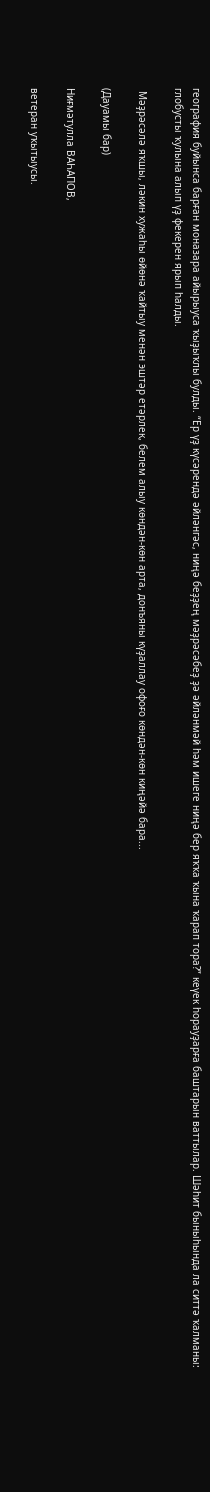география буйынса барған моназара айырыуса ҡыҙыҡлы булды. “Ер үҙ күсәрендә әйләнгәс, ниңә беҙҙең мәҙрәсәбеҙ ҙә әйләнмәй һәм ишеге ниңә бер яҡҡа ҡына ҡарап тора?” кеүек һорауҙарға баштарын ваттылар. Шәһит быныһында ла ситтә ҡалманы: глобусты ҡулына алып үҙ фекерен ярып һалды.

 Мәҙрәсәлә яҡшы, ләкин хужаһы өйөнә ҡайтыу менән эштәр етәрлек, белем алыу көндән-көн арта, донъяны күҙаллау офоғо көндән-көн киңәйә бара...

(Дауамы бар)

Ниғмәтулла ВАҺАПОВ,

ветеран уҡытыусы.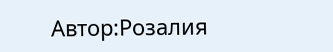Автор:Розалия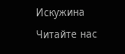Искужина
Читайте нас